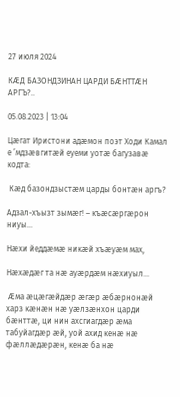27 июля 2024

КÆД БАЗОНДЗИНАН ЦАРДИ БÆНТТÆН АРГЪ?..

05.08.2023 | 13:04

Цæгат Иристони адæмон поэт Ходи Камал е ’мдзæвгитæй еуеми уотæ багузавæ кодта:

 Кæд базондзыстæм царды бонтæн аргъ?

Адзал-хъызт зымæг! – къæсæргæрон ниуы…

Нæхи йеддæмæ никæй хъæуæм мах,

Нæхæдæг та нæ ауæрдæм нæхиуыл…

 Æма æцæгæйдæр æгæр æбæрнонæй харз кæнæн нæ уæлзæнхон царди бæнттæ, ци нин ахсгиагдæр æма табуйагдæр æй, уой ахид кенæ нæ фæллæдæрæн, кенæ ба нæ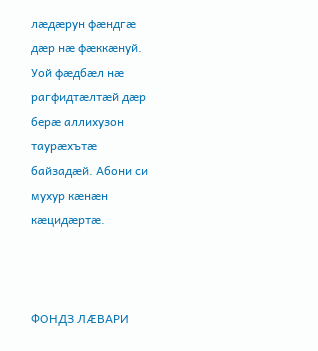лæдæрун фæндгæ дæр нæ фæккæнуй. Уой фæдбæл нæ рагфидтæлтæй дæр берæ аллихузон таурæхътæ байзадæй. Абони си мухур кæнæн кæцидæртæ.



ФОНДЗ ЛÆВАРИ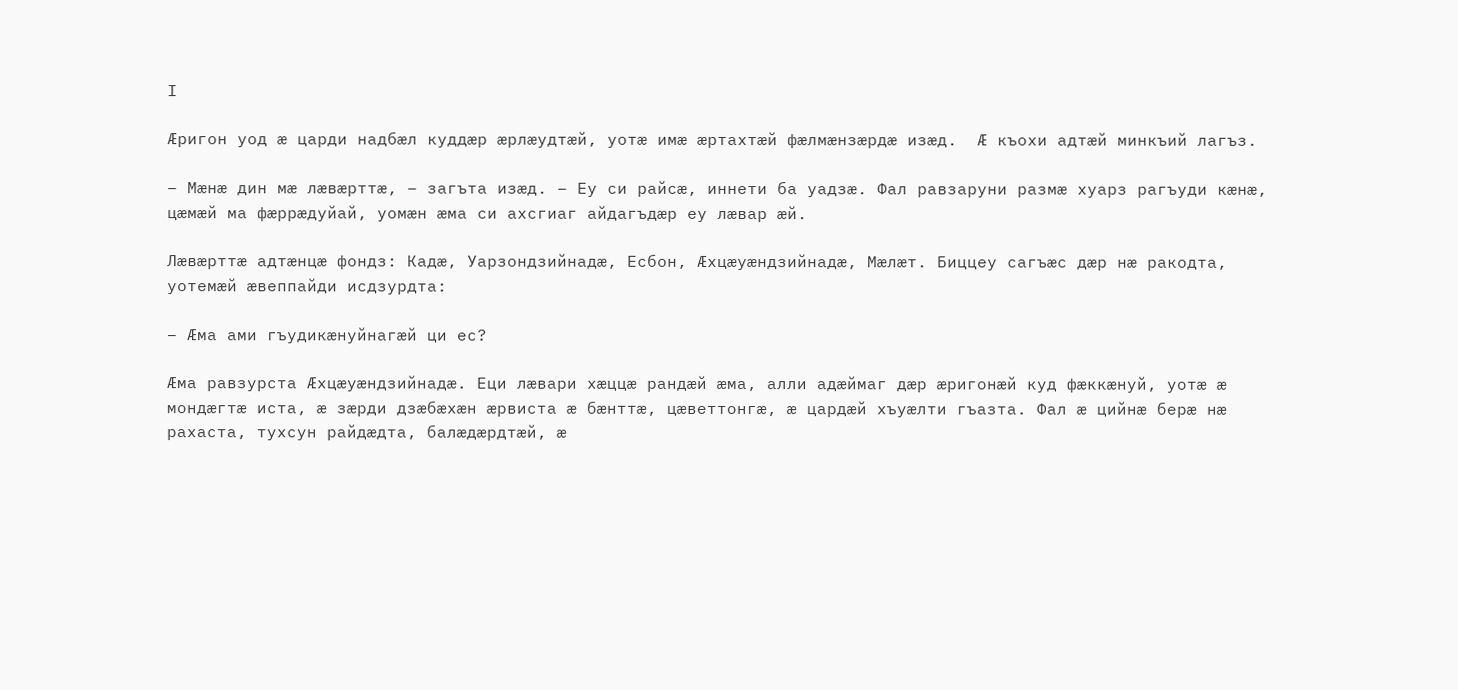I

Æригон уод æ царди надбæл куддæр æрлæудтæй, уотæ имæ æртахтæй фæлмæнзæрдæ изæд.  Æ къохи адтæй минкъий лагъз.

– Мæнæ дин мæ лæвæрттæ, – загъта изæд. – Еу си райсæ, иннети ба уадзæ. Фал равзаруни размæ хуарз рагъуди кæнæ, цæмæй ма фæррæдуйай, уомæн æма си ахсгиаг айдагъдæр еу лæвар æй.

Лæвæрттæ адтæнцæ фондз: Кадæ, Уарзондзийнадæ, Есбон, Æхцæуæндзийнадæ, Мæлæт. Биццеу сагъæс дæр нæ ракодта, уотемæй æвеппайди исдзурдта:

– Æма ами гъудикæнуйнагæй ци ес?

Æма равзурста Æхцæуæндзийнадæ. Еци лæвари хæццæ рандæй æма, алли адæймаг дæр æригонæй куд фæккæнуй, уотæ æ мондæгтæ иста, æ зæрди дзæбæхæн æрвиста æ бæнттæ, цæветтонгæ, æ цардæй хъуæлти гъазта. Фал æ цийнæ берæ нæ рахаста, тухсун райдæдта, балæдæрдтæй, æ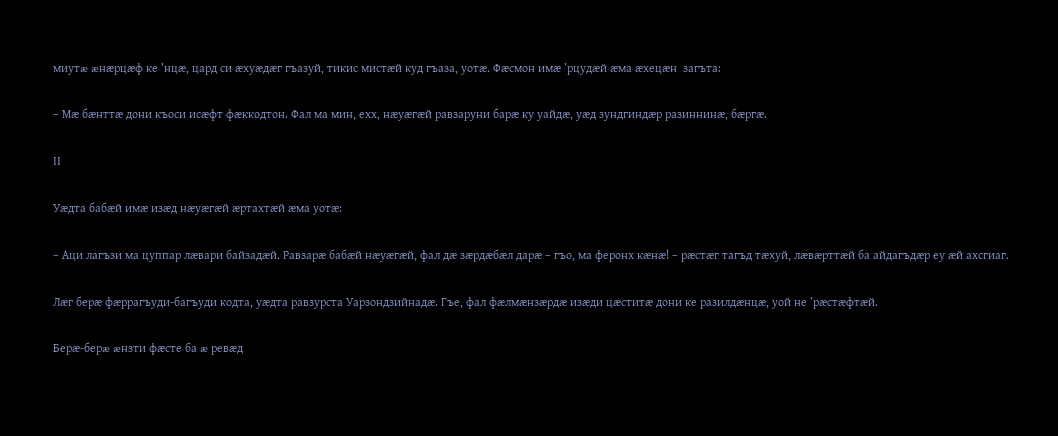миутæ æнæрцæф ке ’нцæ, цард си æхуæдæг гъазуй, тикис мистæй куд гъаза, уотæ. Фæсмон имæ ’рцудæй æма æхецæн  загъта:

– Мæ бæнттæ дони къоси исæфт фæккодтон. Фал ма мин, ехх, нæуæгæй равзаруни барæ ку уайдæ, уæд зундгиндæр разиннинæ, бæргæ.

II

Уæдта бабæй имæ изæд нæуæгæй æртахтæй æма уотæ:

– Аци лагъзи ма цуппар лæвари байзадæй. Равзарæ бабæй нæуæгæй, фал дæ зæрдæбæл дарæ – гъо, ма феронх кæнæ! – рæстæг тагъд тæхуй, лæвæрттæй ба айдагъдæр еу æй ахсгиаг.

Лæг берæ фæррагъуди-багъуди кодта, уæдта равзурста Уарзондзийнадæ. Гъе, фал фæлмæнзæрдæ изæди цæститæ дони ке разилдæнцæ, уой не ’рæстæфтæй.

Берæ-берæ æнзти фæсте ба æ ревæд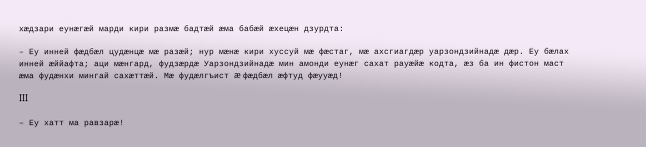хæдзари еунæгæй марди кири размæ бадтæй æма бабæй æхецæн дзурдта:

– Еу инней фæдбæл цудæнцæ мæ разæй; нур мæнæ кири хуссуй мæ фæстаг, мæ ахсгиагдæр уарзондзийнадæ дæр. Еу бæлах инней æййафта; аци мæнгард, фудзæрдæ Уарзондзийнадæ мин амонди еунæг сахат рауæйæ кодта, æз ба ин фистон маст æма фудæнхи мингай сахæттæй. Мæ фудæлгъист æ фæдбæл æфтуд фæууæд!

III

– Еу хатт ма равзарæ!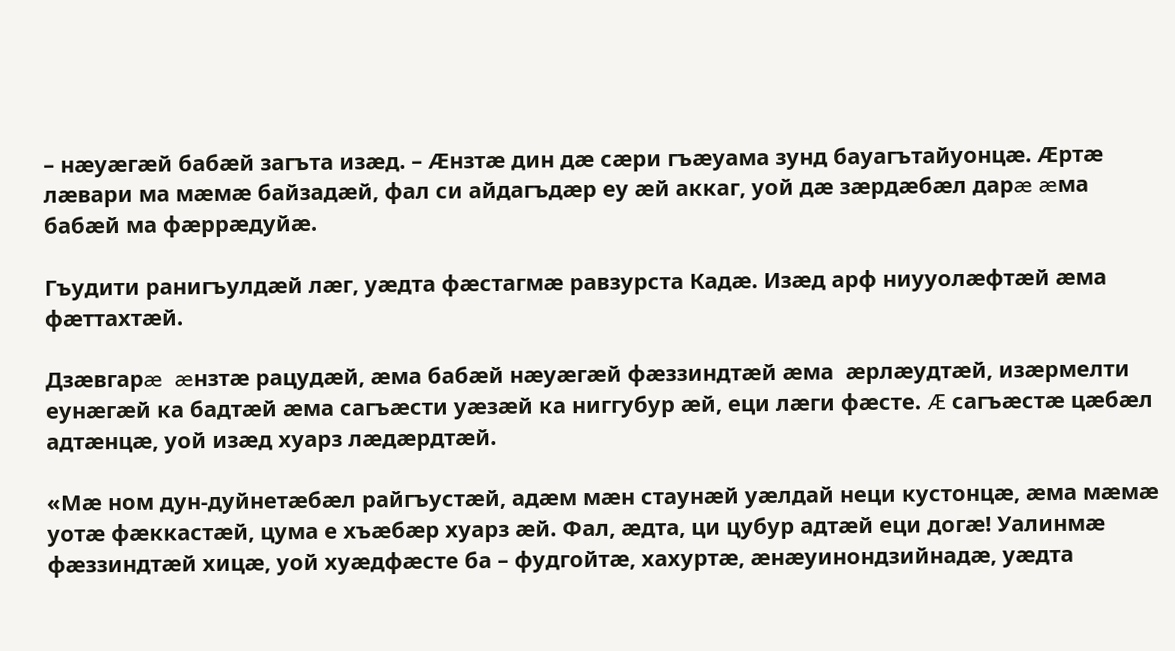– нæуæгæй бабæй загъта изæд. – Æнзтæ дин дæ сæри гъæуама зунд бауагътайуонцæ. Æртæ лæвари ма мæмæ байзадæй, фал си айдагъдæр еу æй аккаг, уой дæ зæрдæбæл дарæ æма бабæй ма фæррæдуйæ.

Гъудити ранигъулдæй лæг, уæдта фæстагмæ равзурста Кадæ. Изæд арф ниууолæфтæй æма фæттахтæй.

Дзæвгарæ  æнзтæ рацудæй, æма бабæй нæуæгæй фæззиндтæй æма  æрлæудтæй, изæрмелти еунæгæй ка бадтæй æма сагъæсти уæзæй ка ниггубур æй, еци лæги фæсте. Æ сагъæстæ цæбæл адтæнцæ, уой изæд хуарз лæдæрдтæй.

«Мæ ном дун-дуйнетæбæл райгъустæй, адæм мæн стаунæй уæлдай неци кустонцæ, æма мæмæ уотæ фæккастæй, цума е хъæбæр хуарз æй. Фал, æдта, ци цубур адтæй еци догæ! Уалинмæ фæззиндтæй хицæ, уой хуæдфæсте ба – фудгойтæ, хахуртæ, æнæуинондзийнадæ, уæдта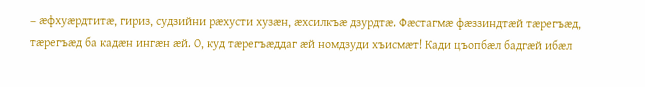– æфхуæрдтитæ, гириз, судзийни рæхусти хузæн, æхсилкъæ дзурдтæ. Фæстагмæ фæззиндтæй тæрегъæд, тæрегъæд ба кадæн ингæн æй. О, куд тæрегъæддаг æй номдзуди хъисмæт! Кади цъопбæл бадгæй ибæл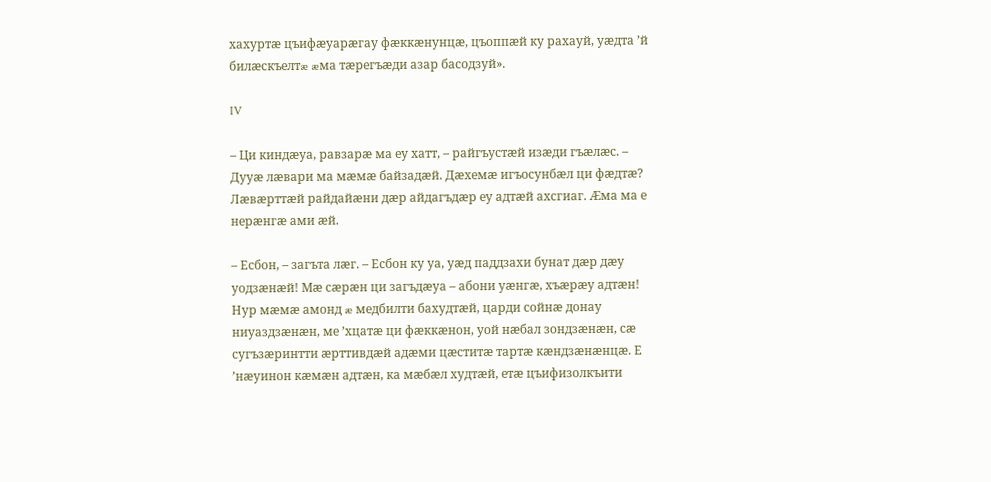хахуртæ цъифæуарæгау фæккæнунцæ, цъоппæй ку рахауй, уæдта ’й билæскъелтæ æма тæрегъæди азар басодзуй».

IV

– Ци киндæуа, равзарæ ма еу хатт, – райгъустæй изæди гъæлæс. – Дууæ лæвари ма мæмæ байзадæй. Дæхемæ игъосунбæл ци фæдтæ? Лæвæрттæй райдайæни дæр айдагъдæр еу адтæй ахсгиаг. Æма ма е нерæнгæ ами æй.

– Есбон, – загъта лæг. – Есбон ку уа, уæд паддзахи бунат дæр дæу уодзæнæй! Мæ сæрæн ци загъдæуа – абони уæнгæ, хъæрæу адтæн! Нур мæмæ амонд æ медбилти бахудтæй, царди сойнæ донау ниуаздзæнæн, ме ’хцатæ ци фæккæнон, уой нæбал зондзæнæн, сæ сугъзæринтти æрттивдæй адæми цæститæ тартæ кæндзæнæнцæ. Е ’нæуинон кæмæн адтæн, ка мæбæл худтæй, етæ цъифизолкъити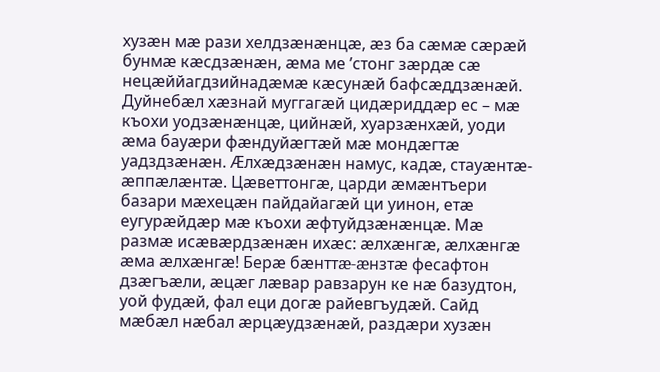хузæн мæ рази хелдзæнæнцæ, æз ба сæмæ сæрæй бунмæ кæсдзæнæн, æма ме ’стонг зæрдæ сæ нецæййагдзийнадæмæ кæсунæй бафсæддзæнæй. Дуйнебæл хæзнай муггагæй цидæриддæр ес – мæ къохи уодзæнæнцæ, цийнæй, хуарзæнхæй, уоди æма бауæри фæндуйæгтæй мæ мондæгтæ уадздзæнæн. Æлхæдзæнæн намус, кадæ, стауæнтæ-æппæлæнтæ. Цæветтонгæ, царди æмæнтъери базари мæхецæн пайдайагæй ци уинон, етæ еугурæйдæр мæ къохи æфтуйдзæнæнцæ. Мæ размæ исæвæрдзæнæн ихæс: æлхæнгæ, æлхæнгæ æма æлхæнгæ! Берæ бæнттæ-æнзтæ фесафтон  дзæгъæли, æцæг лæвар равзарун ке нæ базудтон, уой фудæй, фал еци догæ райевгъудæй. Сайд мæбæл нæбал æрцæудзæнæй, раздæри хузæн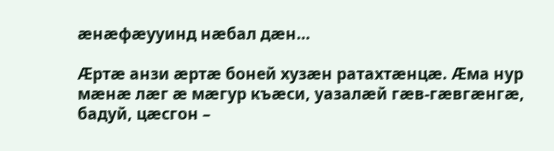æнæфæууинд нæбал дæн…

Æртæ анзи æртæ боней хузæн ратахтæнцæ. Æма нур мæнæ лæг æ мæгур къæси, уазалæй гæв-гæвгæнгæ, бадуй, цæсгон –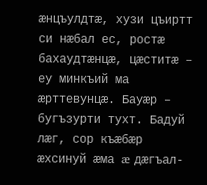æнцъулдтæ, хузи цъиртт си нæбал ес, ростæ бахаудтæнцæ, цæститæ – еу минкъий ма æрттевунцæ. Бауæр – бугъзурти тухт. Бадуй лæг, сор къæбæр æхсинуй æма æ дæгъал-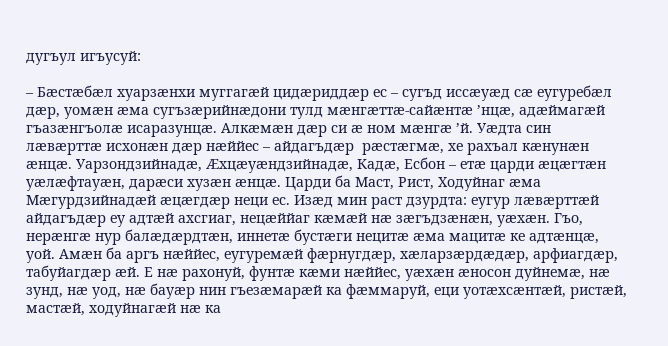дугъул игъусуй:

– Бæстæбæл хуарзæнхи муггагæй цидæриддæр ес – сугъд иссæуæд сæ еугуребæл дæр, уомæн æма сугъзæрийнæдони тулд мæнгæттæ-сайæнтæ ’нцæ, адæймагæй гъазæнгъолæ исаразунцæ. Алкæмæн дæр си æ ном мæнгæ ’й. Уæдта син лæвæрттæ исхонæн дæр нæййес – айдагъдæр  рæстæгмæ, хе рахъал кæнунæн  æнцæ. Уарзондзийнадæ, Æхцæуæндзийнадæ, Кадæ, Есбон – етæ царди æцæгтæн уæлæфтауæн, дарæси хузæн æнцæ. Царди ба Маст, Рист, Ходуйнаг æма Мæгурдзийнадæй æцæгдæр неци ес. Изæд мин раст дзурдта: еугур лæвæрттæй айдагъдæр еу адтæй ахсгиаг, нецæййаг кæмæй нæ зæгъдзæнæн, уæхæн. Гъо, нерæнгæ нур балæдæрдтæн, иннетæ бустæги нецитæ æма мацитæ ке адтæнцæ, уой. Амæн ба аргъ нæййес, еугуремæй фæрнугдæр, хæларзæрдæдæр, арфиагдæр, табуйагдæр æй. Е нæ рахонуй, фунтæ кæми нæййес, уæхæн æносон дуйнемæ, нæ зунд, нæ уод, нæ бауæр нин гъезæмарæй ка фæммаруй, еци уотæхсæнтæй, ристæй, мастæй, ходуйнагæй нæ ка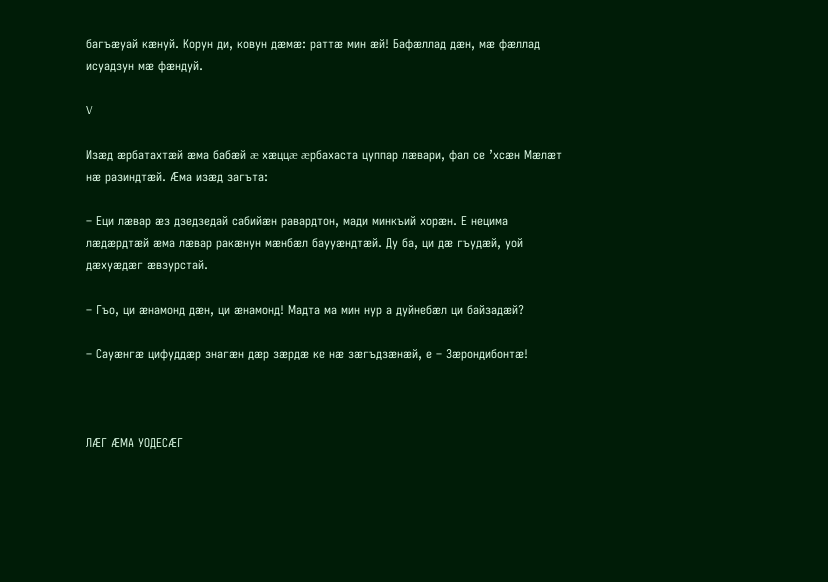багъæуай кæнуй. Корун ди, ковун дæмæ: раттæ мин æй! Бафæллад дæн, мæ фæллад исуадзун мæ фæндуй.

V

Изæд æрбатахтæй æма бабæй æ хæццæ æрбахаста цуппар лæвари, фал се ’хсæн Мæлæт нæ разиндтæй. Æма изæд загъта:

– Еци лæвар æз дзедзедай сабийæн равардтон, мади минкъий хорæн. Е нецима лæдæрдтæй æма лæвар ракæнун мæнбæл баууæндтæй. Ду ба, ци дæ гъудæй, уой дæхуæдæг æвзурстай.

– Гъо, ци æнамонд дæн, ци æнамонд! Мадта ма мин нур а дуйнебæл ци байзадæй?

– Сауæнгæ цифуддæр знагæн дæр зæрдæ ке нæ зæгъдзæнæй, е – Зæрондибонтæ!



ЛÆГ ÆМА УОДЕСÆГ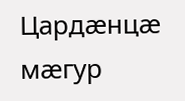Цардæнцæ мæгур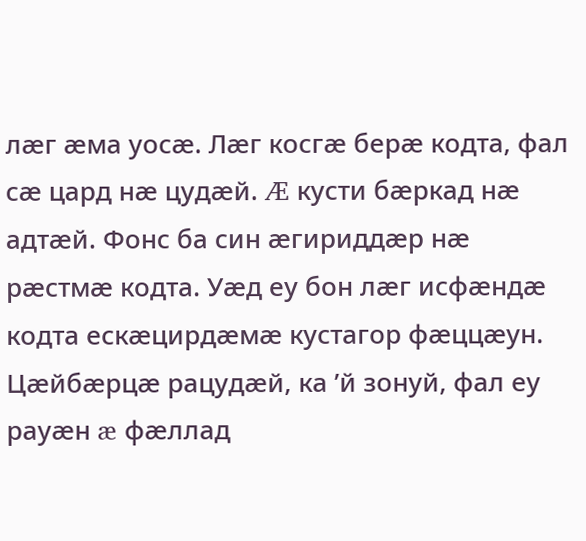лæг æма уосæ. Лæг косгæ берæ кодта, фал сæ цард нæ цудæй. Æ кусти бæркад нæ адтæй. Фонс ба син æгириддæр нæ рæстмæ кодта. Уæд еу бон лæг исфæндæ кодта ескæцирдæмæ кустагор фæццæун. Цæйбæрцæ рацудæй, ка ’й зонуй, фал еу рауæн æ фæллад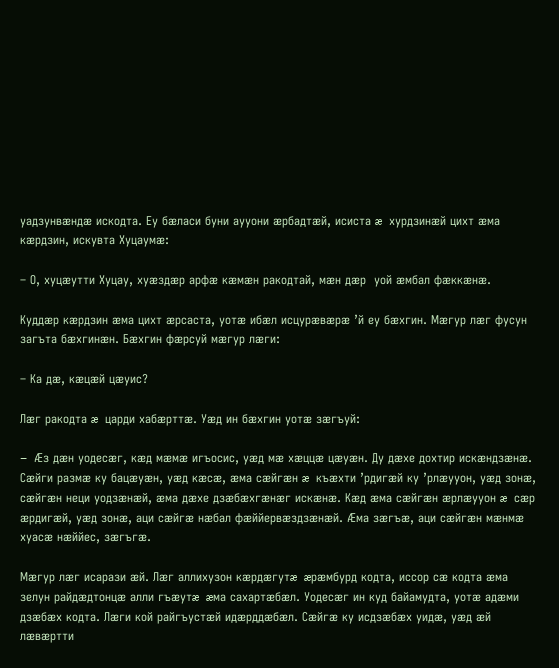уадзунвæндæ искодта. Еу бæласи буни аууони æрбадтæй, исиста æ хурдзинæй цихт æма кæрдзин, искувта Хуцаумæ:

– О, хуцæутти Хуцау, хуæздæр арфæ кæмæн ракодтай, мæн дæр  уой æмбал фæккæнæ.

Куддæр кæрдзин æма цихт æрсаста, уотæ ибæл исцурæвæрæ ’й еу бæхгин. Мæгур лæг фусун загъта бæхгинæн. Бæхгин фæрсуй мæгур лæги:

– Ка дæ, кæцæй цæуис?

Лæг ракодта æ царди хабæрттæ. Уæд ин бæхгин уотæ зæгъуй:

– Æз дæн уодесæг, кæд мæмæ игъосис, уæд мæ хæццæ цæуæн. Ду дæхе дохтир искæндзæнæ. Сæйги размæ ку бацæуæн, уæд кæсæ, æма сæйгæн æ къæхти ’рдигæй ку ’рлæууон, уæд зонæ, сæйгæн неци уодзæнæй, æма дæхе дзæбæхгæнæг искæнæ. Кæд æма сæйгæн æрлæууон æ сæр æрдигæй, уæд зонæ, аци сæйгæ нæбал фæййервæздзæнæй. Æма зæгъæ, аци сæйгæн мæнмæ хуасæ нæййес, зæгъгæ.

Мæгур лæг исарази æй. Лæг аллихузон кæрдæгутæ æрæмбурд кодта, иссор сæ кодта æма зелун райдæдтонцæ алли гъæутæ æма сахартæбæл. Уодесæг ин куд байамудта, уотæ адæми дзæбæх кодта. Лæги кой райгъустæй идæрддæбæл. Сæйгæ ку исдзæбæх уидæ, уæд æй лæвæртти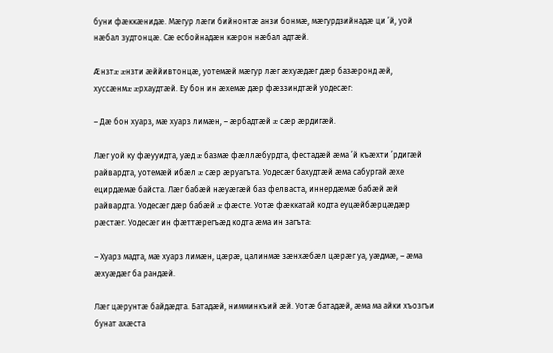буни фæккæнидæ. Мæгур лæги бийнонтæ анзи бонмæ, мæгурдзийнадæ ци ’й, уой нæбал зудтонцæ. Сæ есбойнадæн кæрон нæбал адтæй.

Æнзтæ æнзти æййивтонцæ, уотемæй мæгур лæг æхуæдæг дæр базæронд æй, хуссæнмæ æрхаудтæй. Еу бон ин æхемæ дæр фæззиндтæй уодесæг:

– Дæ бон хуарз, мæ хуарз лимæн, – æрбадтæй æ сæр æрдигæй.

Лæг уой ку фæууидта, уæд æ базмæ фæллæбурдта, фестадæй æма ’й къæхти ’рдигæй райвардта, уотемæй ибæл æ сæр æруагъта. Уодесæг бахудтæй æма сабургай æхе ецирдæмæ байста. Лæг бабæй нæуæгæй баз фелваста, иннердæмæ бабæй æй райвардта. Уодесæг дæр бабæй æ фæсте. Уотæ фæккатай кодта еуцæйбæрцæдæр рæстæг. Уодесæг ин фæттæрегъæд кодта æма ин загъта:

– Хуарз мадта, мæ хуарз лимæн, цæрæ, цалинмæ зæнхæбæл цæрæг уа, уæдмæ, – æма æхуæдæг ба рандæй.

Лæг цæрунтæ байдæдта. Батадæй, нимминкъий æй. Уотæ батадæй, æма ма айки хъозгъи бунат ахæста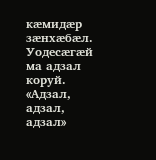кæмидæр зæнхæбæл. Уодесæгæй ма адзал коруй. «Адзал, адзал, адзал»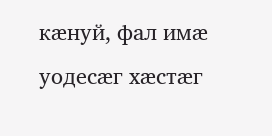кæнуй, фал имæ уодесæг хæстæг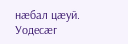нæбал цæуй. Уодесæг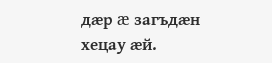дæр æ загъдæн хецау æй.